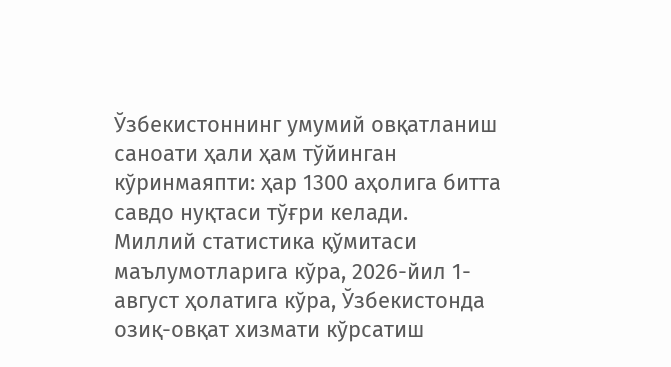Ўзбекистоннинг умумий овқатланиш саноати ҳали ҳам тўйинган кўринмаяпти: ҳар 1300 аҳолига битта савдо нуқтаси тўғри келади.
Миллий статистика қўмитаси маълумотларига кўра, 2026-йил 1-август ҳолатига кўра, Ўзбекистонда озиқ-овқат хизмати кўрсатиш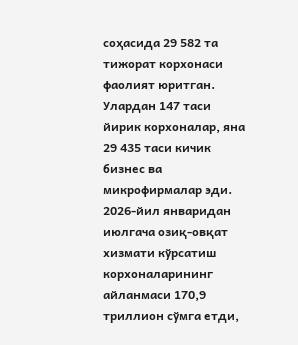соҳасида 29 582 та тижорат корхонаси фаолият юритган. Улардан 147 таси йирик корхоналар, яна 29 435 таси кичик бизнес ва микрофирмалар эди. 2026-йил январидан июлгача озиқ-овқат хизмати кўрсатиш корхоналарининг айланмаси 170,9 триллион сўмга етди,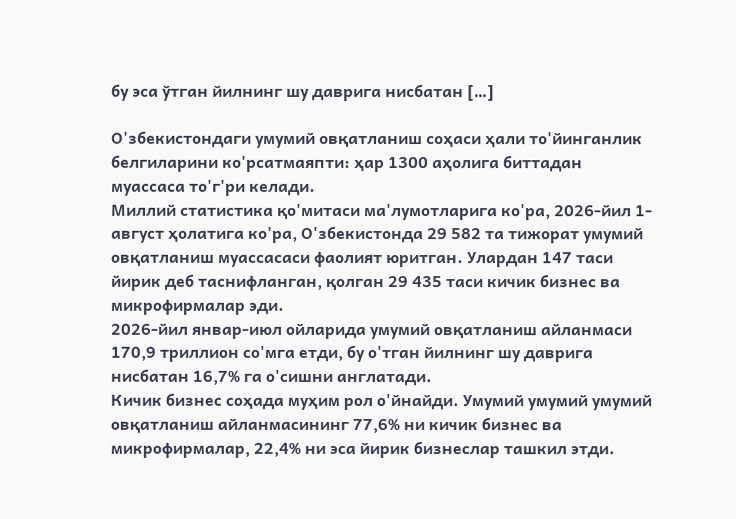бу эса ўтган йилнинг шу даврига нисбатан […]

О'збекистондаги умумий овқатланиш соҳаси ҳали то'йинганлик белгиларини ко'рсатмаяпти: ҳар 1300 аҳолига биттадан муассаса то'г'ри келади.
Миллий статистика қо'митаси ма'лумотларига ко'ра, 2026-йил 1-август ҳолатига ко'ра, О'збекистонда 29 582 та тижорат умумий овқатланиш муассасаси фаолият юритган. Улардан 147 таси йирик деб таснифланган, қолган 29 435 таси кичик бизнес ва микрофирмалар эди.
2026-йил январ-июл ойларида умумий овқатланиш айланмаси 170,9 триллион со'мга етди, бу о'тган йилнинг шу даврига нисбатан 16,7% га о'сишни англатади.
Кичик бизнес соҳада муҳим рол о'йнайди. Умумий умумий умумий овқатланиш айланмасининг 77,6% ни кичик бизнес ва микрофирмалар, 22,4% ни эса йирик бизнеслар ташкил этди.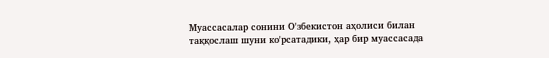Муассасалар сонини О'збекистон аҳолиси билан таққослаш шуни ко'рсатадики, ҳар бир муассасада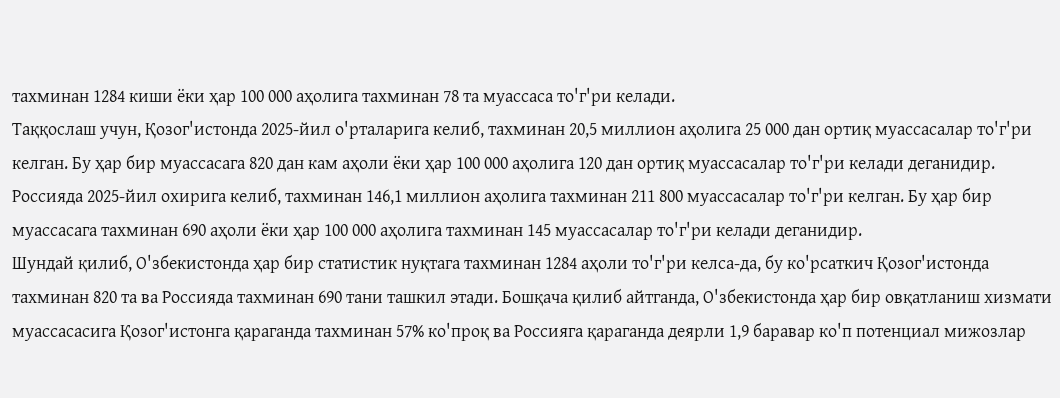тахминан 1284 киши ёки ҳар 100 000 аҳолига тахминан 78 та муассаса то'г'ри келади.
Таққослаш учун, Қозог'истонда 2025-йил о'рталарига келиб, тахминан 20,5 миллион аҳолига 25 000 дан ортиқ муассасалар то'г'ри келган. Бу ҳар бир муассасага 820 дан кам аҳоли ёки ҳар 100 000 аҳолига 120 дан ортиқ муассасалар то'г'ри келади деганидир.
Россияда 2025-йил охирига келиб, тахминан 146,1 миллион аҳолига тахминан 211 800 муассасалар то'г'ри келган. Бу ҳар бир муассасага тахминан 690 аҳоли ёки ҳар 100 000 аҳолига тахминан 145 муассасалар то'г'ри келади деганидир.
Шундай қилиб, О'збекистонда ҳар бир статистик нуқтага тахминан 1284 аҳоли то'г'ри келса-да, бу ко'рсаткич Қозог'истонда тахминан 820 та ва Россияда тахминан 690 тани ташкил этади. Бошқача қилиб айтганда, О'збекистонда ҳар бир овқатланиш хизмати муассасасига Қозог'истонга қараганда тахминан 57% ко'проқ ва Россияга қараганда деярли 1,9 баравар ко'п потенциал мижозлар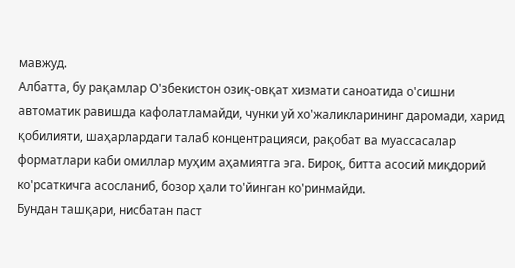мавжуд.
Албатта, бу рақамлар О'збекистон озиқ-овқат хизмати саноатида о'сишни автоматик равишда кафолатламайди, чунки уй хо'жаликларининг даромади, харид қобилияти, шаҳарлардаги талаб концентрацияси, рақобат ва муассасалар форматлари каби омиллар муҳим аҳамиятга эга. Бироқ, битта асосий миқдорий ко'рсаткичга асосланиб, бозор ҳали то'йинган ко'ринмайди.
Бундан ташқари, нисбатан паст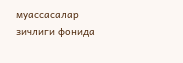муассасалар зичлиги фонида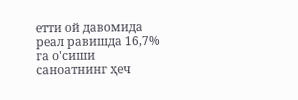етти ой давомида реал равишда 16,7% га о'сиши саноатнинг ҳеч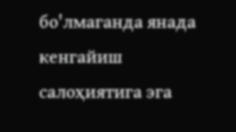бо'лмаганда янада кенгайиш салоҳиятига эга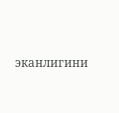эканлигини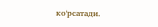ко'рсатади.